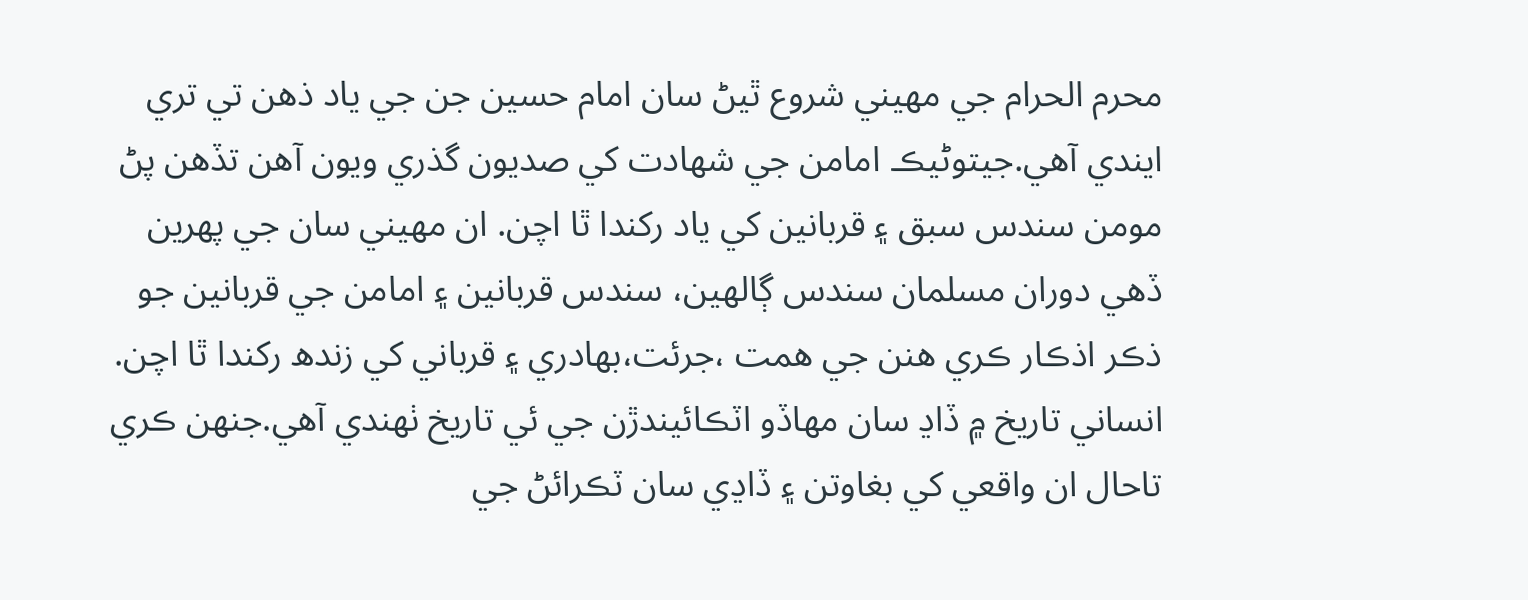محرم الحرام جي مھيني شروع ٿيڻ سان امام حسين جن جي ياد ذھن تي تري ايندي آھي.جيتوڻيڪ امامن جي شھادت کي صديون گذري ويون آھن تڏھن پڻ مومن سندس سبق ۽ قربانين کي ياد رکندا ٿا اچن. ان مھيني سان جي پھرين ڏھي دوران مسلمان سندس ڳالهين، سندس قربانين ۽ امامن جي قربانين جو ذڪر اذڪار ڪري ھنن جي ھمت ،جرئت،بھادري ۽ قرباني کي زندھ رکندا ٿا اچن.
انساني تاريخ ۾ ڏاڍ سان مھاڏو اٽڪائيندڙن جي ئي تاريخ ٺھندي آھي.جنھن ڪري تاحال ان واقعي کي بغاوتن ۽ ڏاڍي سان ٽڪرائڻ جي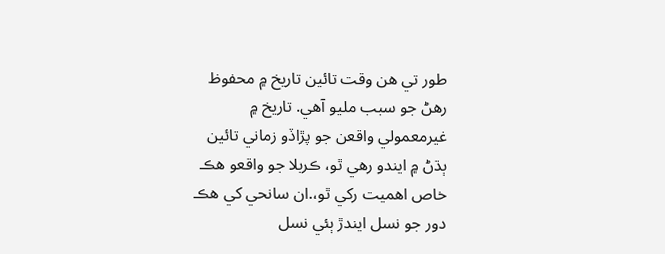طور تي ھن وقت تائين تاريخ ۾ محفوظ رھڻ جو سبب مليو آھي. تاريخ ۾ غيرمعمولي واقعن جو پڙاڏو زماني تائين ٻڌڻ ۾ ايندو رھي ٿو، ڪربلا جو واقعو ھڪ خاص اھميت رکي ٿو،.ان سانحي کي ھڪ دور جو نسل ايندڙ ٻئي نسل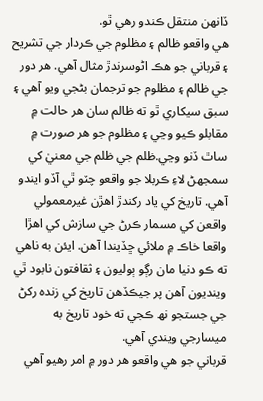ڏانهن منتقل ڪندو رھي ٿو.
ھي واقعو ظالم ۽ مظلوم جي ڪردار جي تشريح ۽ قرباني جو ھڪ اڻوسرندڙ مثال آھي. هر دور جي ظالم ۽ مظلوم جو ترجمان بڻجي ويو آھي ۽ سبق سيکاري ٿو ته ظالم سان هر حالت ۾ مقابلو ڪيو وڃي ۽ مظلوم جو هر صورت ۾ ساٿ ڏنو وڃي.ظلم جي ظلم جي معنيٰ کي سمجهڻ لاءِ ڪربلا جو واقعو چٽو ٿي آڏو ايندو آهي. تاريخ کي ياد رکندڙ اھڙن غيرمعمولي واقعن کي مسمار ڪرڻ جي سازش کي اهڙا واقعا خاڪ ۾ ملائي ڇڏيندا آهن. ايئن به ناهي ته ڪو دنيا مان رڳو ٻوليون ۽ ثقافتون نابود ٿي وينديون آهن پر جيڪڏهن تاريخ کي زنده رکڻ جي جستجو نھ ڪجي ته خود تاريخ به ميسارجي ويندي آهي.
قرباني جو ھي واقعو هر دور ۾ امر رهيو آهي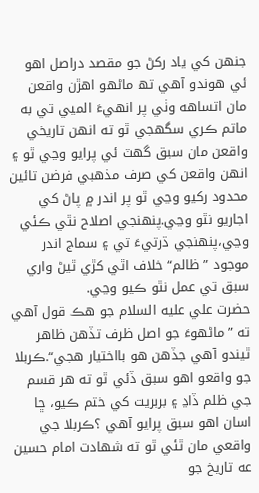جنھن کي ياد رکڻ جو مقصد دراصل اھو ئي ھوندو آھي تھ ماڻهو اهڙن واقعن مان اتساهه وٺي پر انهيءَ الميي تي به ماتم ڪري سگهجي ٿو ته انهن تاريخي واقعن مان سبق گهٽ ئي پرايو وڃي ٿو ۽ انهن واقعن کي صرف مذهبي فرضن تائين محدود رکيو وڃي ٿو پر اندر ۾ پاڻ کي اجاريو نٿو وڃي.پنهنجي اصلاح نٿي ڪئي وڃي،پنهنجي ڌرتيءَ تي ۽ سماج اندر موجود ”ظالم“ خلاف اٿي کڙي ٿيڻ واري سبق تي عمل نٿو ڪيو وڃي.
حضرت علي عليه السلام جو هڪ قول آهي ته ”ماڻهوءَ جو اصل ظرف تڏهن ظاهر ٿيندو آهي جڏهن هو بااختيار هجي“.ڪربلا جو واقعو اهو سبق ڏئي ٿو ته هر قسم جي ظلم ڏاڍ ۽ بربريت کي ختم ڪيو، ڇا اسان اهو سبق پرايو آھي ؟ڪربلا جي واقعي مان ٿئي ٿو ته شهادت امام حسين عه تاريخ جو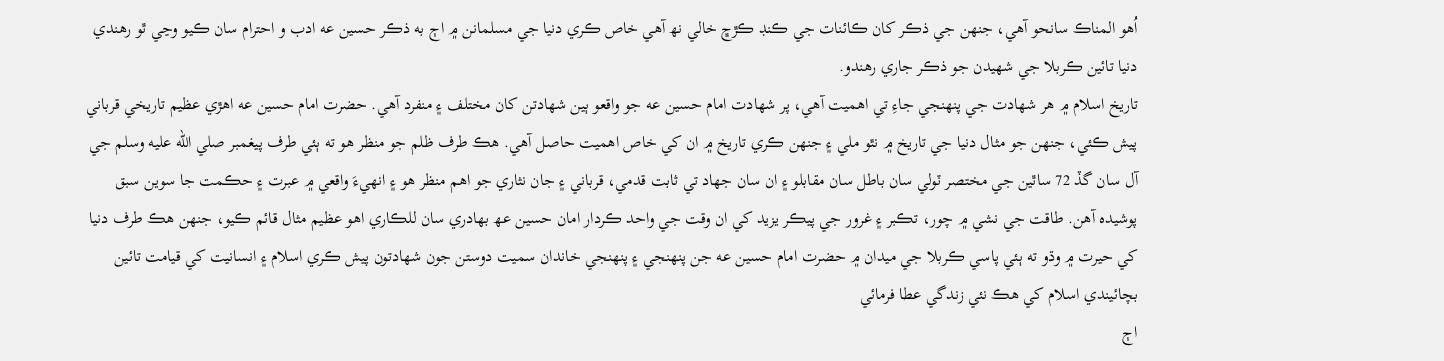اُهو المناڪ سانحو آهي، جنهن جي ذڪر کان ڪائنات جي ڪنڊ ڪڙڇ خالي نھ آھي خاص ڪري دنيا جي مسلمانن ۾ اڄ به ذڪر حسين عه ادب و احترام سان ڪيو وڃي ٿو رھندي دنيا تائين ڪربلا جي شهيدن جو ذڪر جاري رهندو.
تاريخ اسلام ۾ هر شهادت جي پنهنجي جاءِ تي اهميت آھي، پر شهادت امام حسين عه جو واقعو ٻين شهادتن کان مختلف ۽ منفرد آهي. حضرت امام حسين عه اهڙي عظيم تاريخي قرباني پيش ڪئي، جنهن جو مثال دنيا جي تاريخ ۾ نٿو ملي ۽ جنھن ڪري تاريخ ۾ ان کي خاص اهميت حاصل آهي. هڪ طرف ظلم جو منظر هو ته ٻئي طرف پيغمبر صلي الله عليه وسلم جي آل سان گڏ 72 ساٿين جي مختصر ٽولي سان باطل سان مقابلو ۽ ان سان جهاد تي ثابت قدمي، قرباني ۽ جان نثاري جو اهم منظر هو ۽ انهيءَ واقعي ۾ عبرت ۽ حڪمت جا سوين سبق پوشيده آهن. طاقت جي نشي ۾ چور، تڪبر ۽ غرور جي پيڪر يزيد کي ان وقت جي واحد ڪردار امان حسين عھ بهادري سان للڪاري اهو عظيم مثال قائم ڪيو، جنهن هڪ طرف دنيا کي حيرت ۾ وڌو ته ٻئي پاسي ڪربلا جي ميدان ۾ حضرت امام حسين عه جن پنهنجي ۽ پنهنجي خاندان سميت دوستن جون شهادتون پيش ڪري اسلام ۽ انسانيت کي قيامت تائين بچائيندي اسلام کي هڪ نئي زندگي عطا فرمائي
اڄ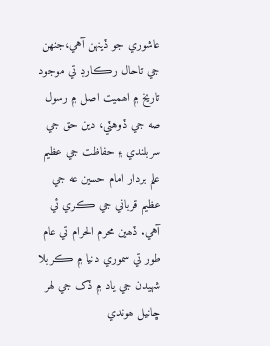عاشوري جو ڏينهن آهي،جنھن جي تاحال رڪارڊ تي موجود تاريخ ۾ اھميت اصل ۾ رسول صه جي ڏوهٽي، دين حق جي سربلندي ۽ حفاظت جي عظيم علم بردار امام حسين عه جي عظيم قرباني جي ڪري ئي آهي. ڏھين محرم الحرام تي عام طور تي سموري دنيا ۾ ڪربلا شهيدن جي ياد ۾ ڏک جي لهر ڇانيل ھوندي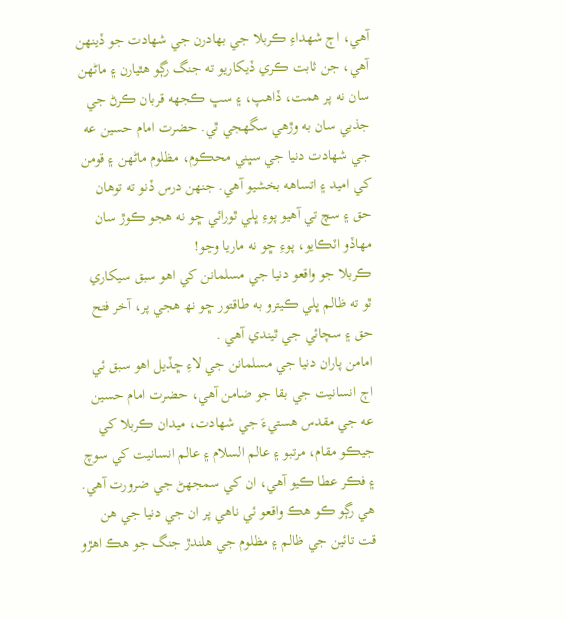آهي، اڄ شهداءِ ڪربلا جي بھادرن جي شهادت جو ڏينهن آهي، جن ثابت ڪري ڏيکاريو ته جنگ رڳو هٿيارن ۽ ماڻهن سان نه پر همت، ڏاهپ، ۽ سڀ ڪجهه قربان ڪرڻ جي جذبي سان به وڙهي سگھجي ٿي. حضرت امام حسين عه جي شهادت دنيا جي سڀني محڪوم، مظلوم ماڻهن ۽ قومن کي اميد ۽ اتساهه بخشيو آهي. جنهن درس ڏنو ته توهان حق ۽ سچ تي آهيو پوءِ ڀلي ٿورائي ڇو نه هجو ڪوڙ سان مهاڏو اٽڪايو، پوءِ ڇو نه ماريا وڃو!
ڪربلا جو واقعو دنيا جي مسلمانن کي اھو سبق سيکاري ٿو ته ظالم ڀلي ڪيترو به طاقتور ڇو نھ ھجي پر، آخر فتح حق ۽ سچائي جي ٿيندي آهي .
امامن پاران دنيا جي مسلمانن جي لاءِ ڇڏيل اھو سبق ئي اڄ انسانيت جي بقا جو ضامن آهي، حضرت امام حسين عه جي مقدس هستيءَ جي شهادت، ميدان ڪربلا کي جيڪو مقام، مرتبو ۽ عالم السلام ۽ عالم انسانيت کي سوچ ۽ فڪر عطا ڪيو آهي، ان کي سمجهڻ جي ضرورت آهي. ھي رڳو ڪو ھڪ واقعو ئي ناهي پر ان جي دنيا جي ھن قت تائين جي ظالم ۽ مظلوم جي ھلندڙ جنگ جو ھڪ اھڙو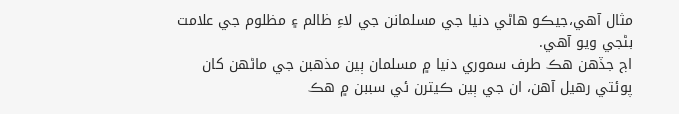مثال آھي،جيڪو ھاڻي دنيا جي مسلمانن جي لاءِ ظالم ۽ مظلوم جي علامت بڻجي ويو آھي.
اڄ جڏھن ھڪ طرف سموري دنيا ۾ مسلمان ٻين مذھبن جي ماڻھن کان پوئتي رھيل آھن، ان جي ٻين ڪيترن ئي سببن ۾ ھڪ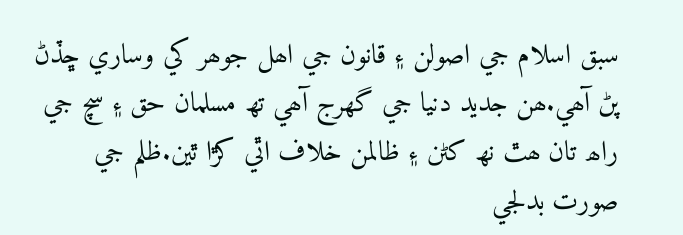سبق اسلام جي اصولن ۽ قانون جي اھل جوھر کي وساري ڇڏڻ پڻ آھي.ھن جديد دنيا جي گھرج آھي تھ مسلمان حق ۽ سچ جي راھ تان ھٿ نھ کڻن ۽ ظالمن خلاف اٿي کڙا ٿين.ظلم جي صورت بدلجي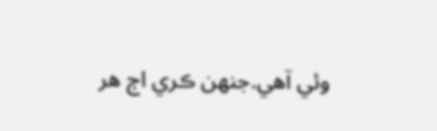وئي آھي.جنھن ڪري اڄ ھر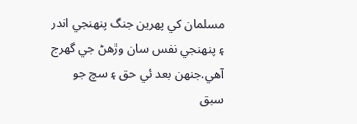مسلمان کي پھرين جنگ پنھنجي اندر ۽ پنھنجي نفس سان وڙھڻ جي گھرج آھي.جنھن بعد ئي حق ۽ سچ جو سبق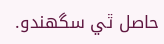حاصل ٿي سگھندو.